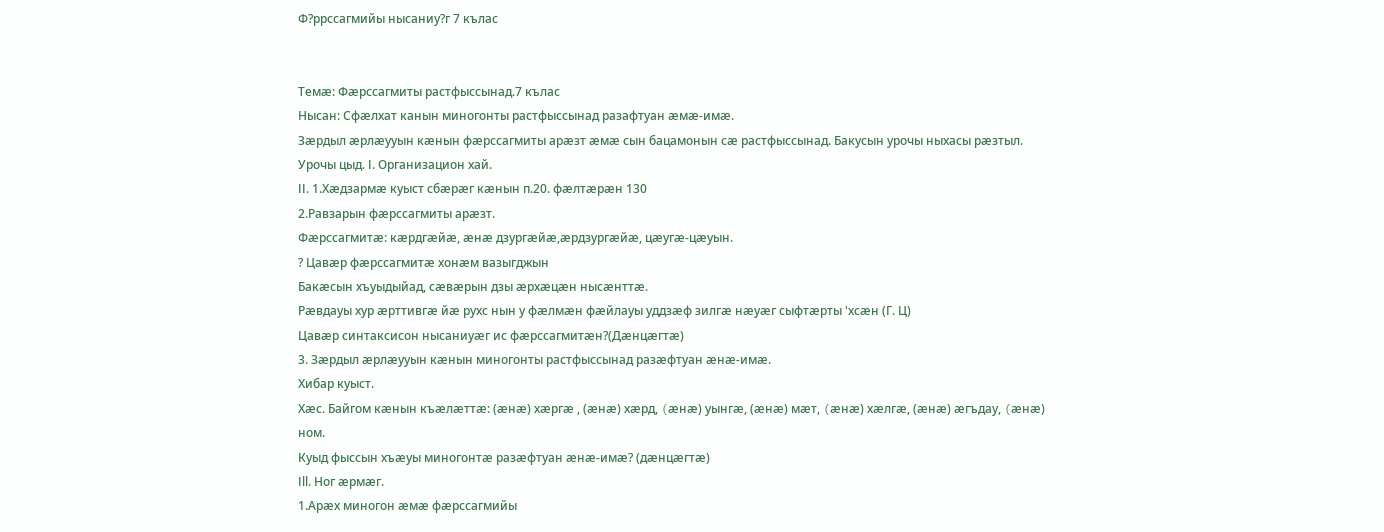Ф?ррссагмийы нысаниу?г 7 кълас


Темæ: Фæрссагмиты растфыссынад.7 кълас
Нысан: Сфæлхат канын миногонты растфыссынад разафтуан æмæ-имæ.
Зæрдыл æрлæууын кæнын фæрссагмиты арæзт æмæ сын бацамонын сæ растфыссынад. Бакусын урочы ныхасы рæзтыл.
Урочы цыд. І. Организацион хай.
ІІ. 1.Хæдзармæ куыст сбæрæг кæнын п.20. фæлтæрæн 130
2.Равзарын фæрссагмиты арæзт.
Фæрссагмитæ: кæрдгæйæ, æнæ дзургæйæ,æрдзургæйæ, цæугæ-цæуын.
? Цавæр фæрссагмитæ хонæм вазыгджын
Бакæсын хъуыдыйад, сæвæрын дзы æрхæцæн нысæнттæ.
Рæвдауы хур æрттивгæ йæ рухс нын у фæлмæн фæйлауы уддзæф зилгæ нæуæг сыфтæрты 'хсæн (Г. Ц)
Цавæр синтаксисон нысаниуæг ис фæрссагмитæн?(Дæнцæгтæ)
3. Зæрдыл æрлæууын кæнын миногонты растфыссынад разæфтуан æнæ-имæ.
Хибар куыст.
Хæс. Байгом кæнын къæлæттæ: (æнæ) хæргæ , (æнæ) хæрд, (æнæ) уынгæ, (æнæ) мæт, (æнæ) хæлгæ, (æнæ) æгъдау, (æнæ) ном.
Куыд фыссын хъæуы миногонтæ разæфтуан æнæ-имæ? (дæнцæгтæ)
Іll. Ног æрмæг.
1.Арæх миногон æмæ фæрссагмийы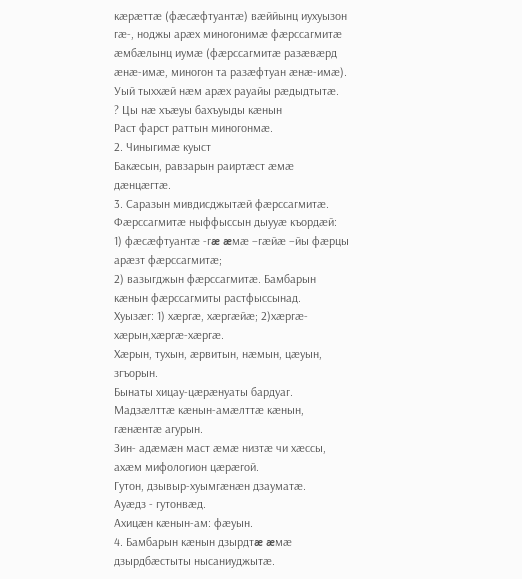кæрæттæ (фæсæфтуантæ) вæййынц иухуызон гæ-, ноджы арæх миногонимæ фæрссагмитæ æмбæлынц иумæ (фæрссагмитæ разæвæрд æнæ-имæ, миногон та разæфтуан æнæ-имæ). Уый тыххæй нæм арæх рауайы рæдыдтытæ.
? Цы нæ хъæуы бахъуыды кæнын
Раст фарст раттын миногонмæ.
2. Чиныгимæ куыст
Бакæсын, равзарын раиртæст æмæ дæнцæгтæ.
3. Саразын мивдисджытæй фæрссагмитæ. Фæрссагмитæ ныффыссын дыууæ къордæй:
1) фæсæфтуантæ -гæ æмæ –гæйæ –йы фæрцы арæзт фæрссагмитæ;
2) вазыгджын фæрссагмитæ. Бамбарын кæнын фæрссагмиты растфыссынад.
Хуызæг: 1) хæргæ, хæргæйæ; 2)хæргæ-хæрын,хæргæ-хæргæ.
Хæрын, тухын, æрвитын, нæмын, цæуын, згъорын.
Бынаты хицау-цæрæнуаты бардуаг.
Мадзæлттæ кæнын-амæлттæ кæнын, гæнæнтæ агурын.
Зин- адæмæн маст æмæ низтæ чи хæссы, ахæм мифологион цæрæгой.
Гутон, дзывыр-хуымгæнæн дзауматæ.
Ауæдз - гутонвæд.
Ахицæн кæнын-ам: фæуын.
4. Бамбарын кæнын дзырдтæ æмæ дзырдбæстыты нысаниуджытæ.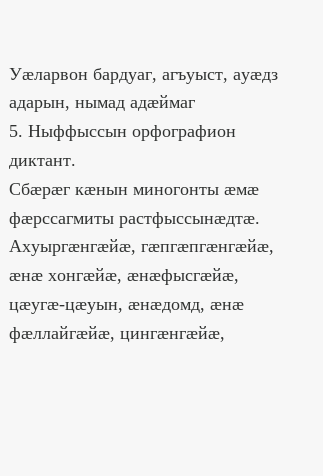Уæларвон бардуаг, агъуыст, ауæдз адарын, нымад адæймаг
5. Ныффыссын орфографион диктант.
Сбæрæг кæнын миногонты æмæ фæрссагмиты растфыссынæдтæ.
Ахуыргæнгæйæ, гæпгæпгæнгæйæ, æнæ хонгæйæ, æнæфысгæйæ, цæугæ-цæуын, æнæдомд, æнæ фæллайгæйæ, цингæнгæйæ,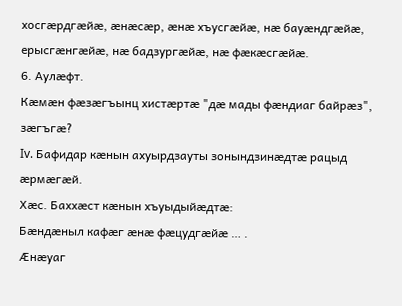хосгæрдгæйæ, æнæсæр, æнæ хъусгæйæ, нæ бауæндгæйæ, ерысгæнгæйæ, нæ бадзургæйæ, нæ фæкæсгæйæ.
6. Аулæфт.
Кæмæн фæзæгъынц хистæртæ "дæ мады фæндиаг байрæз", зæгъгæ?
Iv. Бафидар кæнын ахуырдзауты зонындзинæдтæ рацыд æрмæгæй.
Хæс. Баххæст кæнын хъуыдыйæдтæ:
Бæндæныл кафæг æнæ фæцудгæйæ … .
Æнæуаг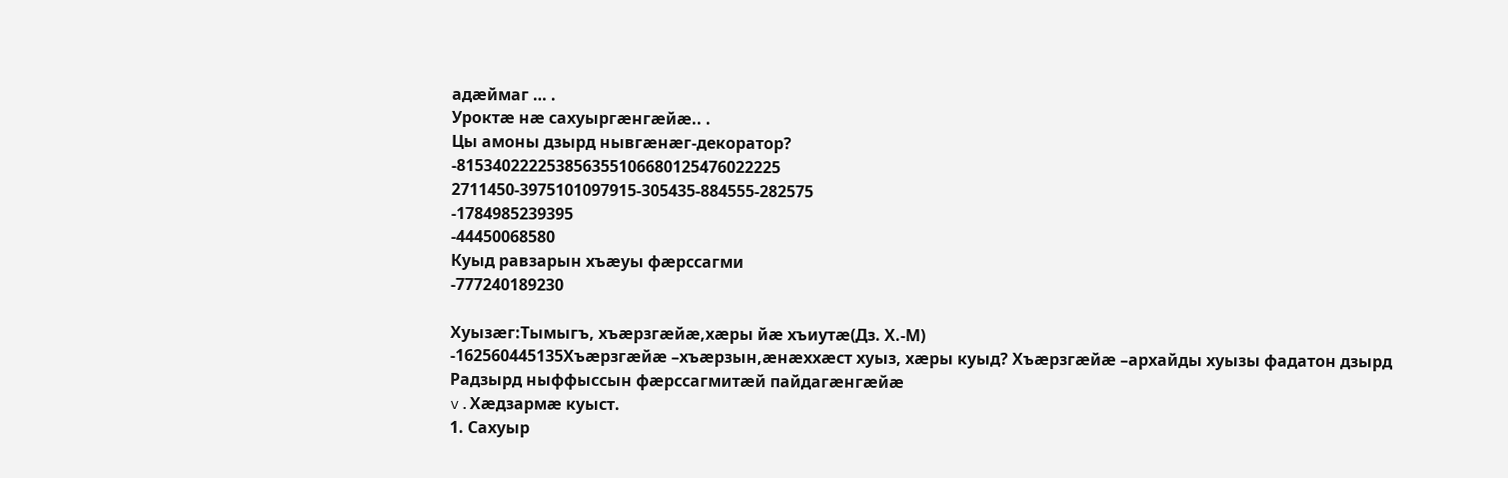адæймаг … .
Уроктæ нæ сахуыргæнгæйæ.. .
Цы амоны дзырд нывгæнæг-декоратор?
-815340222253856355106680125476022225
2711450-3975101097915-305435-884555-282575
-1784985239395
-44450068580
Куыд равзарын хъæуы фæрссагми
-777240189230

Хуызæг:Тымыгъ, хъæрзгæйæ,хæры йæ хъиутæ(Дз. Х.-М)
-162560445135Хъæрзгæйæ –хъæрзын,æнæххæст хуыз, хæры куыд? Хъæрзгæйæ –архайды хуызы фадатон дзырд
Радзырд ныффыссын фæрссагмитæй пайдагæнгæйæ
v.Хæдзармæ куыст.
1. Сахуыр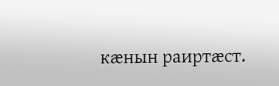кæнын раиртæст.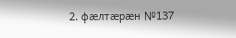2. фæлтæрæн №137